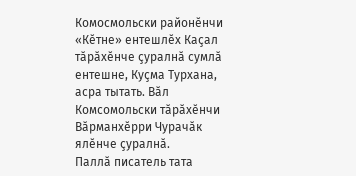Комосмольски районӗнчи «Кӗтне» ентешлӗх Каҫал тӑрӑхӗнче ҫуралнӑ сумлӑ ентешне, Куҫма Турхана, асра тытать. Вӑл Комсомольски тӑрӑхӗнчи Вӑрманхӗрри Чурачӑк ялӗнче ҫуралнӑ.
Паллӑ писатель тата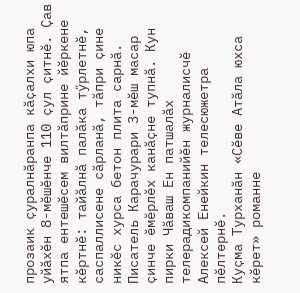прозаик ҫуралнӑранпа кӑҫалхи юпа уйӑхӗн 8-мӗшӗнче 110 ҫул ҫитнӗ. Ҫав ятпа ентешӗсем вилтӑприне йӗркене кӗртнӗ: тайӑлнӑ палӑка тӳрлетнӗ, саспаллисене сӑрланӑ, тӑпри ҫине никӗс хурса бетон плита сарнӑ. Писатель Карачурари 3-мӗш масар ҫинче ӗмӗрлӗх канӑҫне тупнӑ. Кун пирки Чӑваш Ен патшалӑх телерадикомпанийӗн журналисчӗ Алексей Енейкин телесюжетра пӗлтернӗ.
Куҫма Турханӑн «Сӗве Атӑла юхса кӗрет» романне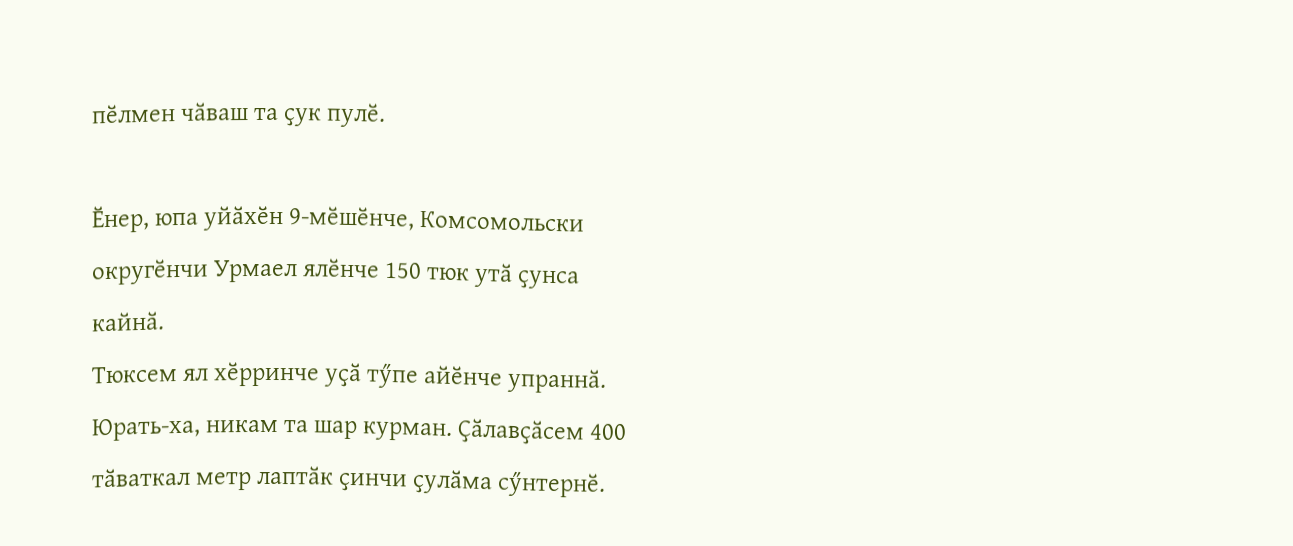пӗлмен чӑваш та ҫук пулӗ.

Ӗнер, юпа уйӑхӗн 9-мӗшӗнче, Комсомольски округӗнчи Урмаел ялӗнче 150 тюк утӑ ҫунса кайнӑ.
Тюксем ял хӗрринче уҫӑ тӳпе айӗнче упраннӑ. Юрать-ха, никам та шар курман. Ҫӑлавҫӑсем 400 тӑваткал метр лаптӑк ҫинчи ҫулӑма сӳнтернӗ.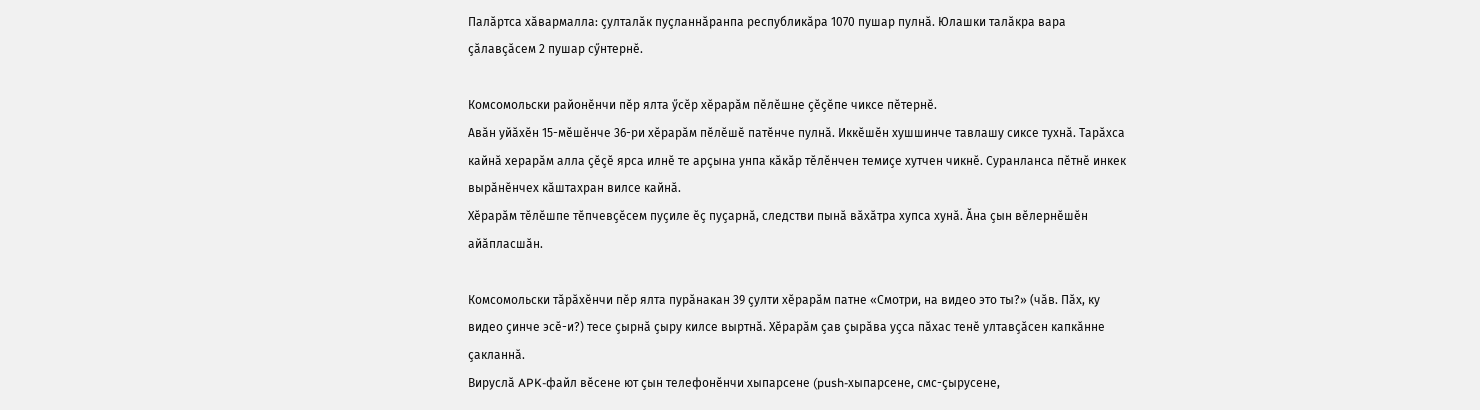Палӑртса хӑвармалла: ҫулталӑк пуҫланнӑранпа республикӑра 1070 пушар пулнӑ. Юлашки талӑкра вара ҫӑлавҫӑсем 2 пушар сӳнтернӗ.

Комсомольски районӗнчи пӗр ялта ӳсӗр хӗрарӑм пӗлӗшне ҫӗҫӗпе чиксе пӗтернӗ.
Авӑн уйӑхӗн 15-мӗшӗнче 36-ри хӗрарӑм пӗлӗшӗ патӗнче пулнӑ. Иккӗшӗн хушшинче тавлашу сиксе тухнӑ. Тарӑхса кайнӑ херарӑм алла ҫӗҫӗ ярса илнӗ те арҫына унпа кӑкӑр тӗлӗнчен темиҫе хутчен чикнӗ. Суранланса пӗтнӗ инкек вырӑнӗнчех кӑштахран вилсе кайнӑ.
Хӗрарӑм тӗлӗшпе тӗпчевҫӗсем пуҫиле ӗҫ пуҫарнӑ, следстви пынӑ вӑхӑтра хупса хунӑ. Ӑна ҫын вӗлернӗшӗн айӑпласшӑн.

Комсомольски тӑрӑхӗнчи пӗр ялта пурӑнакан 39 ҫулти хӗрарӑм патне «Смотри, на видео это ты?» (чӑв. Пӑх, ку видео ҫинче эсӗ-и?) тесе ҫырнӑ ҫыру килсе выртнӑ. Хӗрарӑм ҫав ҫырӑва уҫса пӑхас тенӗ ултавҫӑсен капкӑнне ҫакланнӑ.
Вируслӑ APK-файл вӗсене ют ҫын телефонӗнчи хыпарсене (push-хыпарсене, смс-ҫырусене,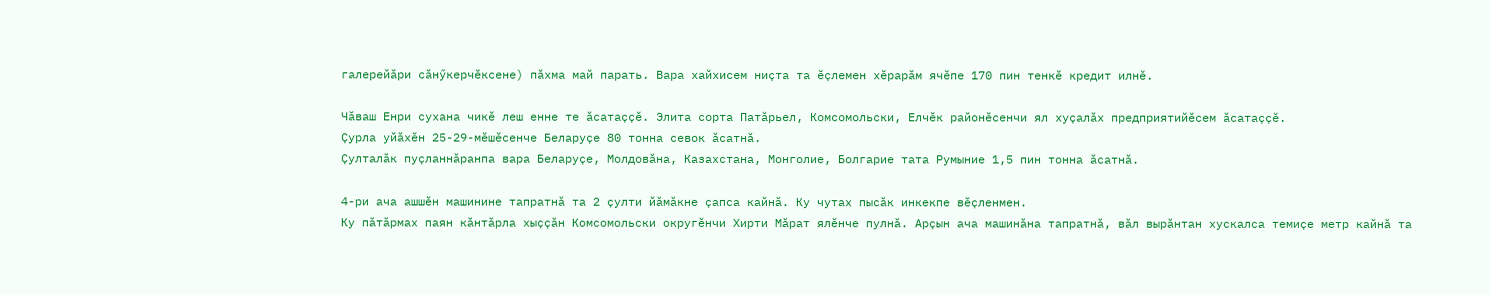галерейӑри сӑнӳкерчӗксене) пӑхма май парать. Вара хайхисем ниҫта та ӗҫлемен хӗрарӑм ячӗпе 170 пин тенкӗ кредит илнӗ.

Чӑваш Енри сухана чикӗ леш енне те ӑсатаҫҫӗ. Элита сорта Патӑрьел, Комсомольски, Елчӗк районӗсенчи ял хуҫалӑх предприятийӗсем ӑсатаҫҫӗ.
Ҫурла уйӑхӗн 25-29-мӗшӗсенче Беларуҫе 80 тонна севок ӑсатнӑ.
Ҫулталӑк пуҫланнӑранпа вара Беларуҫе, Молдовӑна, Казахстана, Монголие, Болгарие тата Румыние 1,5 пин тонна ӑсатнӑ.

4-ри ача ашшӗн машинине тапратнӑ та 2 ҫулти йӑмӑкне ҫапса кайнӑ. Ку чутах пысӑк инкекпе вӗҫленмен.
Ку пӑтӑрмах паян кӑнтӑрла хыҫҫӑн Комсомольски округӗнчи Хирти Мӑрат ялӗнче пулнӑ. Арҫын ача машинӑна тапратнӑ, вӑл вырӑнтан хускалса темиҫе метр кайнӑ та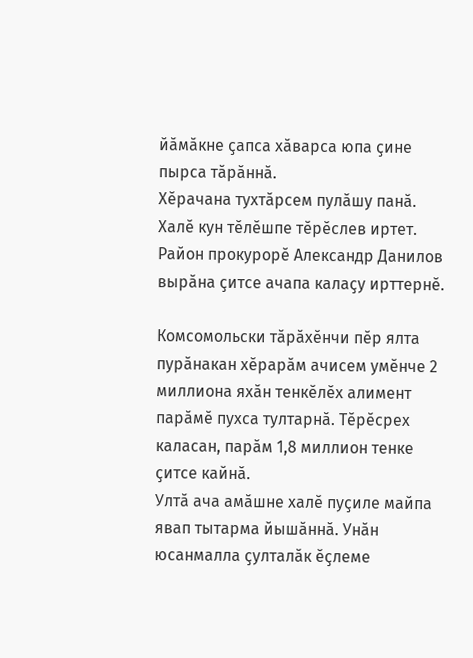йӑмӑкне ҫапса хӑварса юпа ҫине пырса тӑрӑннӑ.
Хӗрачана тухтӑрсем пулӑшу панӑ. Халӗ кун тӗлӗшпе тӗрӗслев иртет. Район прокурорӗ Александр Данилов вырӑна ҫитсе ачапа калаҫу ирттернӗ.

Комсомольски тӑрӑхӗнчи пӗр ялта пурӑнакан хӗрарӑм ачисем умӗнче 2 миллиона яхӑн тенкӗлӗх алимент парӑмӗ пухса тултарнӑ. Тӗрӗсрех каласан, парӑм 1,8 миллион тенке ҫитсе кайнӑ.
Ултӑ ача амӑшне халӗ пуҫиле майпа явап тытарма йышӑннӑ. Унӑн юсанмалла ҫулталӑк ӗҫлеме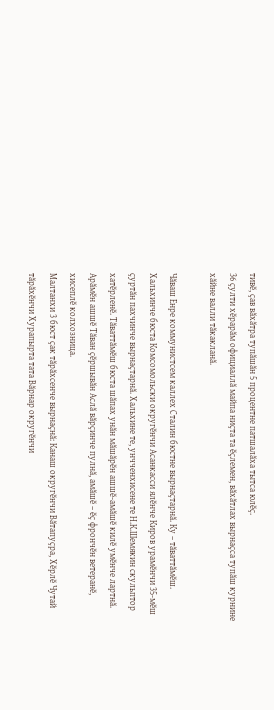тивӗ, ҫав вӑхӑтра тупӑшӑн 5 процентне патшалӑха тытса юлӗҫ.
36 ҫулти хӗрарӑм официаллӑ майпа ниҫта та ӗҫлемен, вӑхӑтлах вырнаҫса тупӑш курнине хӑйне валли тӑкакланӑ.

Чӑваш Енре коммунистсем каллех Сталин бюстне вырнаҫтарнӑ. Ку – тӑваттӑмӗш.
Хальхинче бюста Комсомольски округӗнчи Асанкасси ялӗнче Киров урамӗнчи 35-мӗш ҫуртӑн пахчинче вырнаҫтарнӑ. Хальхине те, унчченхисене те Н.К.Шемякин скульптор хатӗрленӗ. Тӑваттӑмӗш бюста шӑпах унӑн мӑшӑрӗн ашшӗ-амӑшӗ килӗ умӗнче лартнӑ. Арӑмӗн ашшӗ Тӑван ҫӗршывӑн Аслӑ вӑрҫинче пулнӑ, амӑшӗ – ӗҫ фрончӗн ветеранӗ, хисеплӗ колхозница.
Малтанхи 3 бюст ҫак тӑрӑхсенче вырнаҫнӑ: Канаш округӗнчи Вӑтапуҫра, Хӗрлӗ Чутай тӑрӑхӗнчи Хурапырта тата Вӑрнар округӗнчи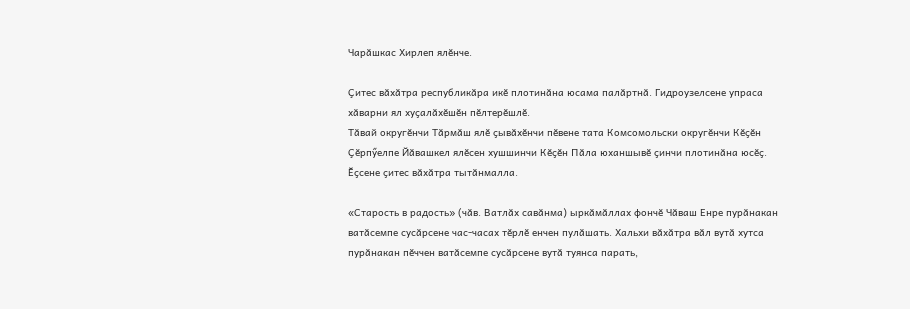Чарӑшкас Хирлеп ялӗнче.

Ҫитес вӑхӑтра республикӑра икӗ плотинӑна юсама палӑртнӑ. Гидроузелсене упраса хӑварни ял хуҫалӑхӗшӗн пӗлтерӗшлӗ.
Тӑвай округӗнчи Тӑрмӑш ялӗ ҫывӑхӗнчи пӗвене тата Комсомольски округӗнчи Кӗҫӗн Ҫӗрпӳелпе Йӑвашкел ялӗсен хушшинчи Кӗҫӗн Пӑла юханшывӗ ҫинчи плотинӑна юсӗҫ.
Ӗҫсене ҫитес вӑхӑтра тытӑнмалла.

«Старость в радость» (чӑв. Ватлӑх савӑнма) ыркӑмӑллах фончӗ Чӑваш Енре пурӑнакан ватӑсемпе сусӑрсене час-часах тӗрлӗ енчен пулӑшать. Хальхи вӑхӑтра вӑл вутӑ хутса пурӑнакан пӗччен ватӑсемпе сусӑрсене вутӑ туянса парать,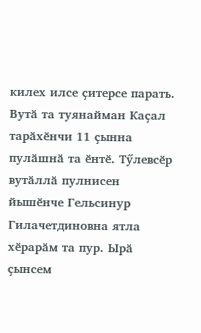килех илсе ҫитерсе парать.
Вутӑ та туянайман Каҫал тарӑхӗнчи 11 ҫынна пулӑшнӑ та ӗнтӗ. Тӳлевсӗр вутӑллӑ пулнисен йышӗнче Гельсинур Гилачетдиновна ятла хӗрарӑм та пур. Ырӑ ҫынсем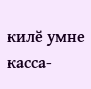килӗ умне касса-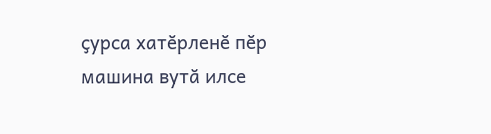ҫурса хатӗрленӗ пӗр машина вутӑ илсе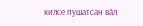килсе пушатсан вӑл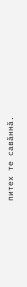питех те савӑннӑ.